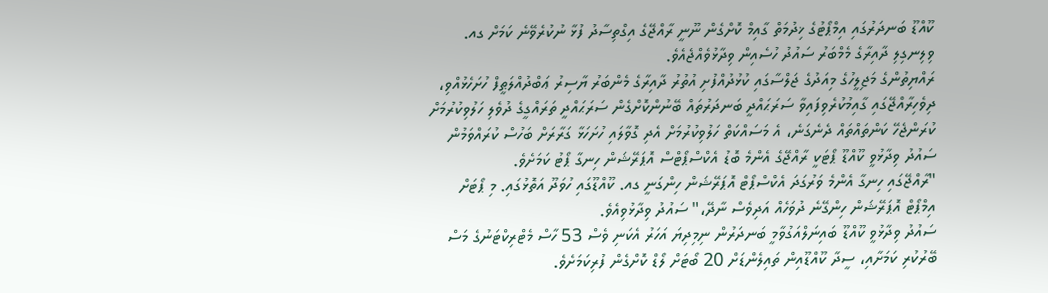ކޫއްޑޫ ބަނދަރުގައި އިމްޕޯޓުގެ ޚިދުމަތް ގާއިމް ކޮށްގެން ނޫނީ ރާއްޖޭގެ އިގްތިސާދު ފުޅާ ނުކުރެވޭނެ ކަމަށް ގއ. ވިލިނގިލި ދާއިރާގެ މެމްބަރު ސައުދު ހުސެއިން ވިދާޅުވެއްޖެއެވެ.
ރައްޔިތުންގެ މަޖިލީހުގެ މިއަދުގެ ޖަލްސާގައި ކުޅުދުއްފުށި އުތުރު ދާއިރާގެ މެންބަރު ޔާސިރު ޢަބްދުއްލަޠީފް ހުށަހެޅުއްވި، ދިވެހިރާއްޖޭގައި ގާއިމުކުރެވިފައިވާ ސަރަޙައްދީ ބަނދަރުތައް ބޭނުންކޮށްގެން ސަރަޙައްދީ ތަރައްގީގެ ދުވެލި ހަލުވިކުރުމަށް ކުރަންޖެހޭ ކަންތައްތައް ދެނެގަނެ، އެ މަސައްކަތް ހަލުވިކުރުމަށް އެދި ގޮވާލައި ހުށަހަޅާ ގަރާރަށް ބަހުސް ކުރައްވަމުން ސައުދު ވިދާޅުވީ ކޫއްޑޫ ޕޯޓަކީ ރާއްޖޭގެ އެންމެ ބޮޑު އެކްސްޕޯޓްސް އޮޕަރޭޝަން ހިނގާ ޕޯޓު ކަމަށެވެ.
"ރާއްޖޭގައި ހިނގާ އެންމެ ވަރުގަދަ އެކްސްޕޯޓް އޮޕަރޭޝަން ހިންގަނީ ގއ. ކޫއްޑޫގައި ހުވަދޫ އަތޮޅުގައި. މި ޕޯޓަށް އިމްޕޯޓް އޮޕަރޭޝަން ހިންގޭނެ ދުވަހެއް އަދިވެސް ނާދޭ،" ސައުދު ވިދާޅުވިއެވެ.
ސައުދު ވިދާޅުވީ ކޫއްޑޫ ބައިނަލްއަގުވާމީ ބަނދަރުން ނިމިދިޔަ އަހަރު އެކަނި ވެސް 53 ހާސް މެޓްރިކްޓަނުގެ މަސް ބޭރުކުރި ކަމަށާއި، ސީދާ ކޫއްޑޫއިން ތައިލެންޑަށް 20 ބޯޓަށް ލޯޑް ކޮށްގެން ފުރިކަމަށެވެ.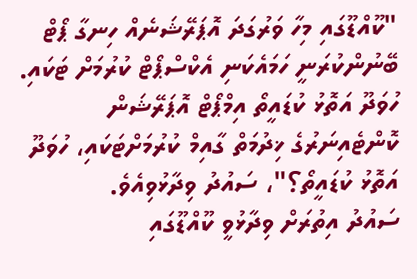"ކޫއްޑޫގައި މިހާ ވަރުގަދަ އޮޕަރޭޝަނެއް ހިނގާ ޕޯޓް ބޭނުންކުރަނީ ހަމައެކަނި އެކްސްޕޯޓް ކުރުމަށް ޓަކައި. ހުވަދޫ އަތޮޅު ކުޑައީތޯ އިމްޕޯޓް އޮޕަރޭޝަން ކޮންޓެއިނަރުގެ ޚިދުމަތް ގާއިމް ކުރުމަށްޓަކައި، ހުވަދޫ އަތޮޅު ކުޑައީތޯ؟"، ސައުދު ވިދާޅުވިއެވެ.
ސައުދު އިތުރަށް ވިދާޅުވީ ކޫއްޑޫގައި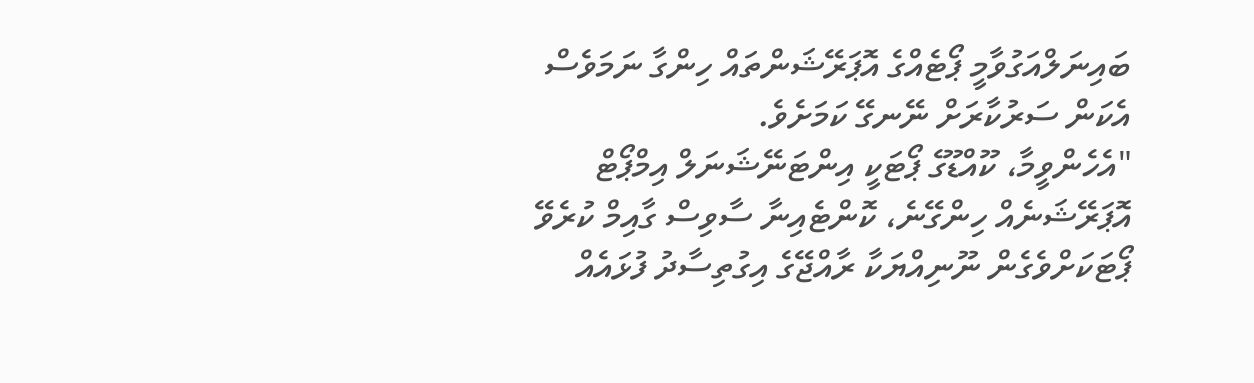ބައިނަލްއަގުވާމީ ޕޯޓެއްގެ އޮޕަރޭޝަންތައް ހިންގާ ނަމަވެސް އެކަން ސަރުކާރަށް ނޭނގޭ ކަމަށެވެ.
"އެހެންވީމާ، ކޫއްޑޫގެ ޕޯޓަކީ އިންޓަނޭޝަނަލް އިމްޕޯޓް އޮޕަރޭޝަނެއް ހިންގޭނެ، ކޮންޓެއިނާ ސާވިސް ގާއިމް ކުރެވޭ ޕޯޓަކަށްވެގެން ނޫނިއްޔަކާ ރާއްޖޭގެ އިގުތިސާދު ފުޅައެއް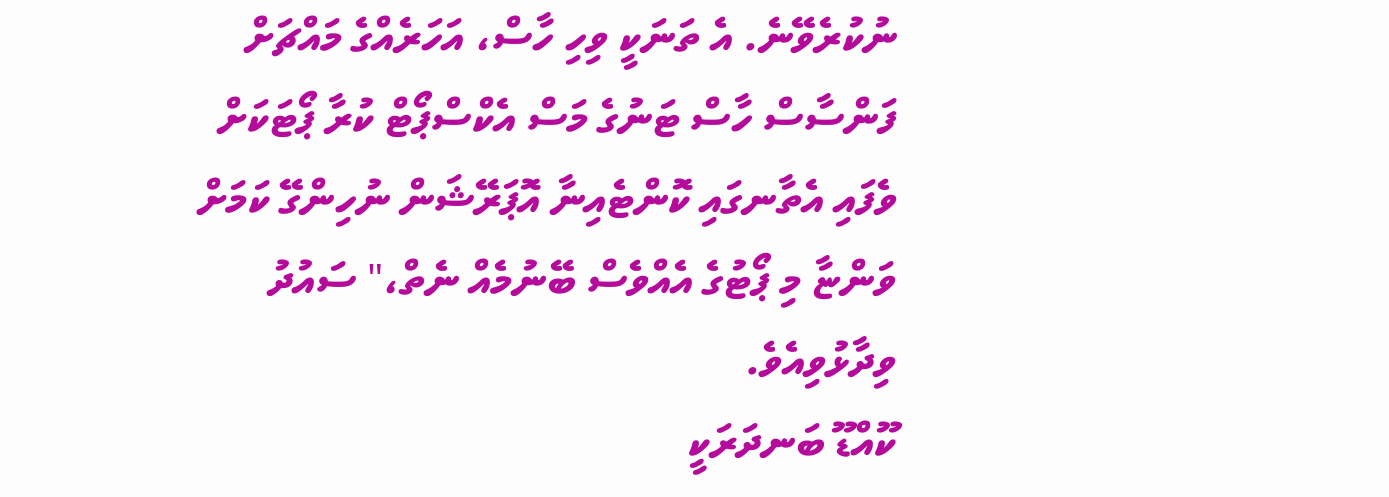ނުކުރެވޭނެ. އެ ތަނަކީ ވިހި ހާސް، އަހަރެއްގެ މައްޗަށް ފަންސާސް ހާސް ޓަނުގެ މަސް އެކްސްޕޯޓް ކުރާ ޕޯޓަކަށް ވެފައި އެތާނގައި ކޮންޓެއިނާ އޮޕަރޭޝަން ނުހިންގޭ ކަމަށް ވަންޏާ މި ޕޯޓުގެ އެއްވެސް ބޭނުމެއް ނެތް،" ސައުދު ވިދާޅުވިއެވެ.
ކޫއްޑޫ ބަނދަރަކީ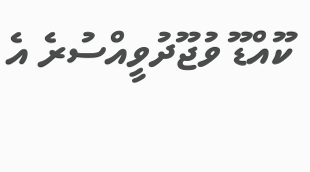ކޫއްޑޫ ވުޖޫދުވީއްސުރެ އެ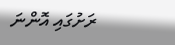ރަށުގައި އޮންނަ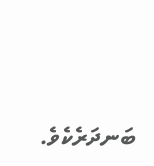ބަނދަރެކެވެ.